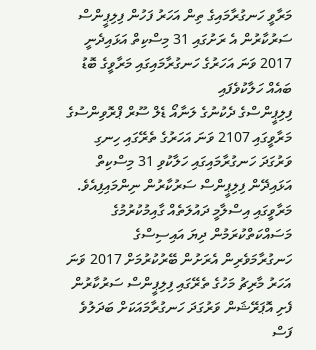މަރާވީ ހަނގުރާމައިގެ ތިން އަހަރު ފަހުން ފިލިޕީންސް ސަރުކާރުން އެ ރަށުގައި 31 މިސްކިތް އަޅައިދެނީ
2017 ވަނަ އަހަރުގެ ހަނގުރާމައިގައި މަރާވީގެ ބޮޑު ބައެއް ހަލާކުވެފައި
ފިލިޕީންސްގެ ދެކުނުގެ ލަނާއޯ ޑެލް ސޫރް ޕްރޮވިންސުގެ މަރާވީގައި 2107 ވަނަ އަހަރުގެ ތެރޭގައި ހިނގި ވަރުގަދަ ހަނގުރާމައިގައި ހަލާކުވި 31 މިސްކިތް އަޅައިދޭން ފިލިޕީންސް ސަރުކާރުން ނިންމައިފިއެވެ.
މަރާވީގައި އިސްލާމީ ދައުލަތެއް ގާއިމުކުރުމުގެ މަސައްކަތްކުރަމުން ދިޔަ އައިސިސްގެ ހަނގުރާމަވެރިން އެރަށުން ބޭރުކުރުމަށް 2017 ވަނަ އަހަރު މާރިޗު މަހުގެ ތެރޭގައި ފިލިޕީންސް ސަރުކާރުން ފެށި އޮޕަރޭޝަން ވަރުގަދަ ހަނގުރާމައަކަށް ބަދަލުވެ ފަސް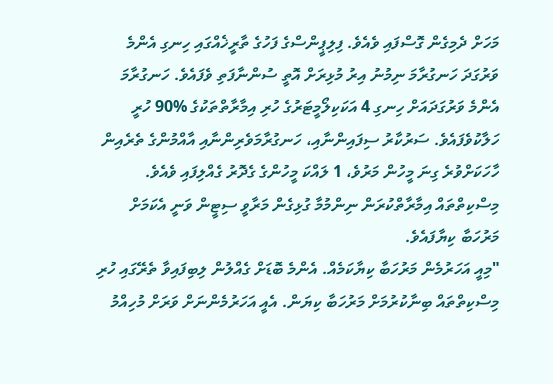މަހަށް ދެމިގެން ގޮސްފައި ވެއެވެ. ފިލިޕީންސްގެ ފަހުގެ ތާރީޚެއްގައި ހިނގި އެންމެ ވަރުގަދަ ހަނގުރާމަ ނިމުނު އިރު މުޅިރަށް އޮތީ ސުންނާފަތި ވެފައެވެ. ހަނގުރާމަ އެންމެ ވަރުގަދައަށް ހިނގި 4 އަކަކިލޯމީޓަރުގެ ހުރި އިމާރާތްތަކުގެ %90 ހުރީ ހަލާކުވެފައެވެ. ސަރުކާރު ސިފައިންނާއި، ހަނގުރާމަވެރިންނާއި އާއްމުންގެ ތެރެއިން ހާހަކަށްވުރެ ގިނަ މީހުން މަރުވެ، 1 ލައްކަ މީހުންގެ ގެދޮރު ގެއްލިފައި ވެއެވެ.
މިސްކިތްތައް އިމާރާތްކުރަން ނިންމުމާ ގުޅިގެން މަރާވީ ސިޓީން ވަނީ އެކަމަށް މަރުހަބާ ކިޔާފައެވެ.
"މިއީ އަހަރުމެން މަރުހަބާ ކިޔާކަމެއް. އެންމެ ބޮޑަށް ގެއްލުން ލިބިފައިވާ ތެރޭގައި ހުރި މިސްކިތްތައް ބިނާކުރުމަށް މަރުހަބާ ކިޔަން. އެއީ އަހަރުމެންނަށް ވަރަށް މުހިއްމު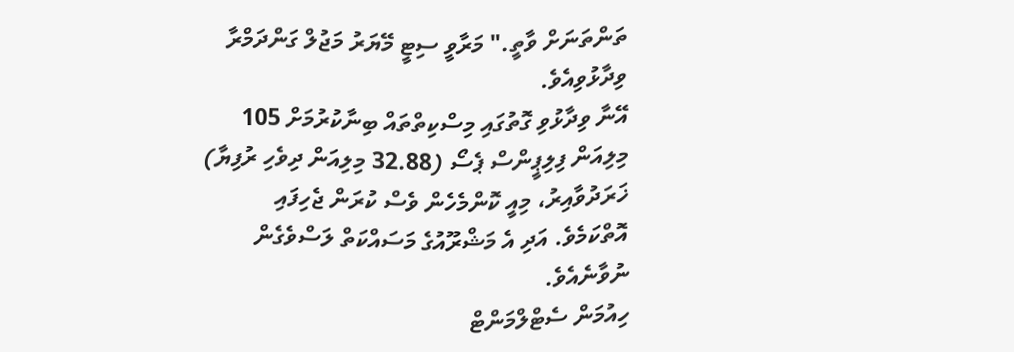ތަންތަނަށް ވާތީ." މަރާވީ ސިޓީ މޭޔަރު މަޖުލް ގަންދަމްރާ ވިދާޅުވިއެވެ.
އޭނާ ވިދާޅުވި ގޮތުގައި މިސްކިތްތައް ބިނާކުރުމަށް 105 މިލިއަން ފިލިޕީންސް ޕެސޯ (32.88 މިލިއަން ދިވެހި ރުފިޔާ) ޚަރަދުވާއިރު، މިއީ ކޮންމެހެން ވެސް ކުރަން ޖެހިފައި އޮތްކަމެވެ. އަދި އެ މަޝްރޫއުގެ މަސައްކަތް ލަސްވެގެން ނުވާނެއެވެ.
ހިއުމަން ސެޓްލްމަންޓް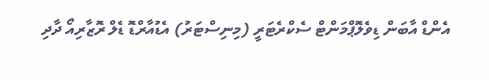އެންޑް އާބަން ޑިވެލޮޕްމަންޓް ސެކްރެޓަރީ (މިނިސްޓަރު) އެޑުއާރްޑޮ ޑެލް ރޮޒާރިއޯ ދާދި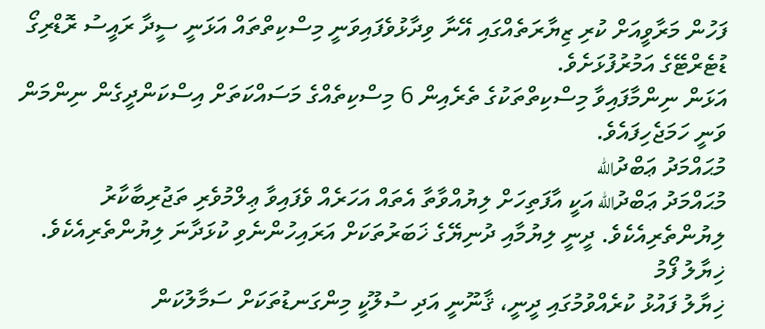ފަހުން މަރާވީއަށް ކުރި ޒިޔާރަތެއްގައި އޭނާ ވިދާޅުވެފައިވަނީ މިސްކިތްތައް އަޅަނީ ސީދާ ރައީސު ރޮޑްރިގޯ ޑުޓެރްޓޭގެ އަމުރުފުޅަށެވެ.
އަޅަން ނިންމާފައިވާ މިސްކިތްތަކުގެ ތެރެއިން 6 މިސްކިތެއްގެ މަސައްކަތަށް އިސްކަންދީގެން ނިންމަން ވަނީ ހަމަޖެހިފައެވެ.
މުޙައްމަދު ޢަބްދުالله
މުޙައްމަދު ޢަބްދުالله އަކީ އާފަތިހަށް ލިޔުއްވާތާ އެތައް އަހަރެއް ވެފައިވާ ޢިލްމުވެރި ތަޖުރިބާކާރު ލިޔުންތެރިއެކެވެ. ދީނީ ލިޔުމާއި ދުނިޔޭގެ ޚަބަރުތަކަށް އަރައިހުންނެވި ކުޅަދާނަ ލިޔުންތެރިއެކެވެ.
ޚިޔާލު ފޯމު
ޚިޔާލު ފައުޅު ކުރެއްވުމުގައި ދީނީ، ޤާނޫނީ އަދި ސުލޫކީ މިންގަނޑުތަކަށް ސަމާލުކަން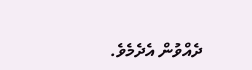ދެއްވުން އެދެމެވެ.